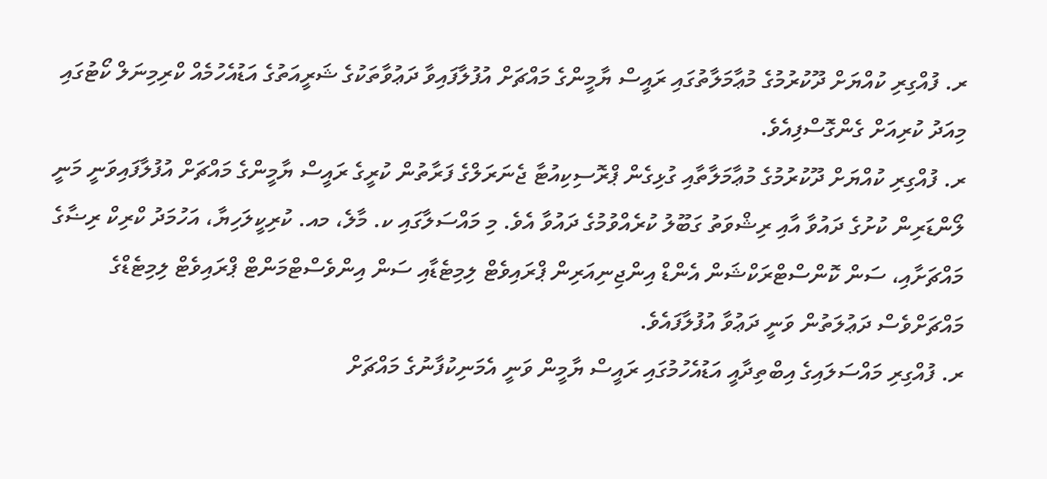ރ. ފުއްގިރި ކުއްޔަށް ދޫކުރުމުގެ މުޢާމަލާތުގައި ރައީސް ޔާމީންގެ މައްޗަށް އުފުލާފައިވާ ދަޢުވާތަކުގެ ޝަރީއަތުގެ އަޑުއެހުމެއް ކްރިމިނަލް ކޯޓުގައި މިއަދު ކުރިއަށް ގެންގޮސްފިއެވެ.
ރ. ފުއްގިރި ކުއްޔަށް ދޫކުރުމުގެ މުޢާމަލާތާއި ގުޅިގެން ޕްރޮސިކިއުޓާ ޖެނަރަލްގެ ފަރާތުން ކުރީގެ ރައީސް ޔާމީންގެ މައްޗަށް އުފުލާފައިވަނީ މަނީ ލޯންޑަރިން ކުށުގެ ދައުވާ އާއި ރިޝްވަތު ގަބޫލު ކުރެއްވުމުގެ ދައުވާ އެވެ. މި މައްސަލާގައި ކ. މާލެ، މއ. ކުރިކީލަހިޔާ، އަހުމަދު ކްރިކް ރިޟާގެ މައްޗަށާއި، ސަން ކޮންސްޓްރަކްޝަން އެންޑް އިންޖިނިއަރިން ޕްރައިވެޓް ލިމިޓެޑާއި ސަން އިންވެސްޓްމަންޓް ޕްރައިވެޓް ލިމިޓެޑްގެ މައްޗަށްވެސް ދަޢުލަތުން ވަނީ ދަޢުވާ އުފުލާފައެވެ.
ރ. ފުއްގިރި މައްސަލައިގެ އިބްތިދާއީ އަޑުއެހުމުގައި ރައީސް ޔާމީން ވަނީ އެމަނިކުފާނުގެ މައްޗަށް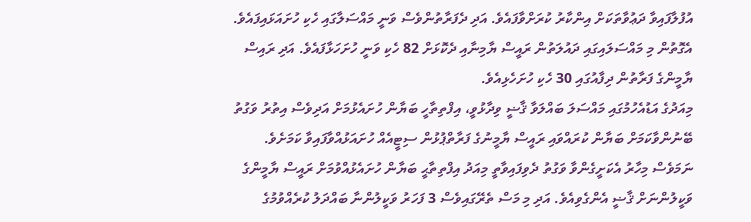އުފުލާފައިވާ ދަޢުވާތަކަށް އިންކާރު ކުރަށްވާފައެވެ. އަދި ދެފަރާތުންވެސް ވަނީ މައްސަލާގައި ހެކި ހުށައަޅައިފައެވެ. އެގޮތުން މި މައްސަލައިގައި ދައުލަތުން ރައީސް ޔާމިނާއި ދެކޮޅަށް 82 ހެކި ވަނީ ހުށަހަޅާފައެވެ. އަދި ރައިސް ޔާމީންގެ ފަރާތުން ދިފާއުގައި 30 ހެކި ހުށަހެޅިއެވެ.
މިއަދުގެ އަޑުއެހުމުގައި މައްސަލަ ބައްލަވާ ޤާޟީ ވިދާޅުވީ، އިފްތިތާހީ ބަޔާން ހުށައެޅުމަށް އަދިވެސް އިތުރު ވަގުތު ބޭނުންވާކަމަށް ބަޔާން ކުރައްވައި ރައީސް ޔާމީނުގެ ފަރާތްޕުޅުން ސިޓީއެއް ހުށައަޅުއްވާފައިވާ ކަމަށެވެ. ނަމަވެސް މިހާރު އެކަށީގެންވާ ވަގުތު ދެވިފައިވާތީ މިއަދު އިފްތިތާޙީ ބަޔާން ހުށައެޅުއްވުމަށް ރައީސް ޔާމީންގެ ވަކީލުންނަށް ޤާޟީ އެންގެވިއެވެ. އަދި މި މަސް ތެރޭގައިވެސް 3 ފަހަރު ވަކީލުންނާ ބައްދަލު ކުރެއްވުމުގެ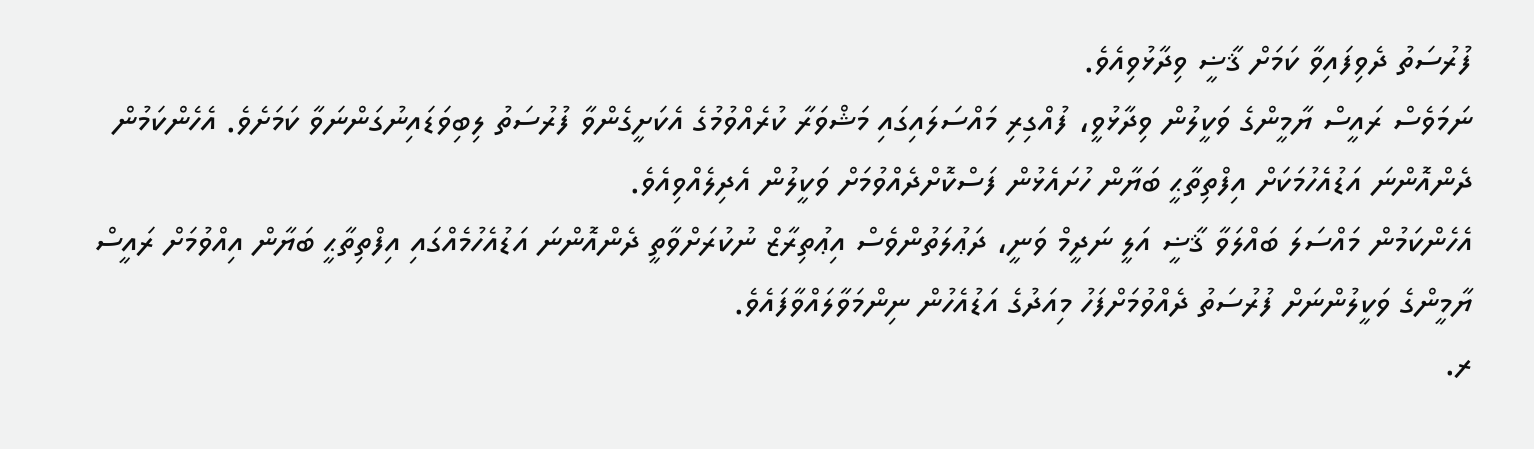ފުރުސަތު ދެވިފައިވާ ކަމަށް ޤާޟީ ވިދާޅުވިއެވެ.
ނަމަވެސް ރައީސް ޔާމީންގެ ވަކީލުން ވިދާޅުވީ، ފުއްގިރި މައްސަލައިގައި މަޝްވަރާ ކުރެއްވުމުގެ އެކަށީގެންވާ ފުރުސަތު ލިބިވަޑައިނުގަންނަވާ ކަމަށެވެ. އެހެންކަމުން ދެންއޮންނަ އަޑުއެހުމަކަށް އިފްތިތާޙީ ބަޔާން ހުށައެޅުން ފަސްކޮށްދެއްވުމަށް ވަކީލުން އެދިލެއްވިއެވެ.
އެހެންކަމުން މައްސަލަ ބައްލަވާ ޤާޟީ އަލީ ނަދީމް ވަނީ، ދަޢުލަތުންވެސް އިޢުތިރާޒް ނުކުރަށްވާތީ ދެންއޮންނަ އަޑުއެހުމެއްގައި އިފްތިތާޙީ ބަޔާން އިއްވުމަށް ރައީސް ޔާމީންގެ ވަކީލުންނަށް ފުރުސަތު ދެއްވުމަށްފަހު މިއަދުގެ އަޑުއެހުން ނިންމަވާލައްވާފައެވެ.
ރ.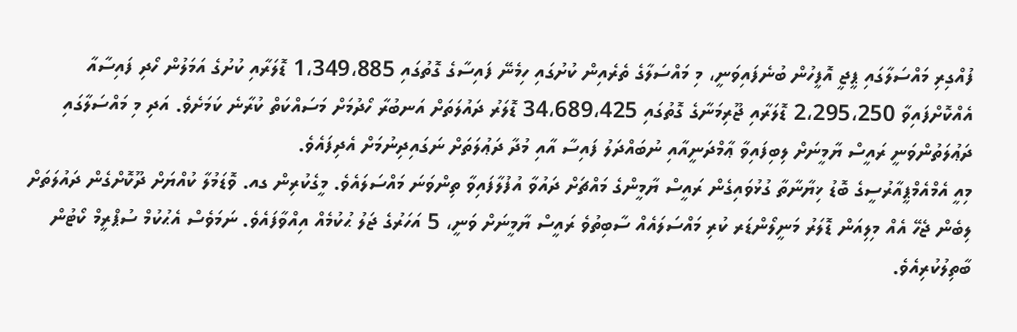ފުއްގިރި މައްސަލާގައި ޕީޖީ އޮފީހުން ބުނެފައިވަނީ، މި މައްސަލާގެ ތެރެއިން ކުށުގައި ހިމެނޭ ފައިސާގެ ގޮތުގައި 1،349،885 ޑޮލަރާއި ކުށުގެ އަމަލުން ހޯދި ފައިސާއާ އެއްކޮށްފައިވާ 2،295،250 ޑޮލަރާއި ޖޫރިމަނާގެ ގޮތުގައި 34،689،425 ޑޮލަރު ދައުލަތަށް އަނބުރާ ހޯދުމަށް މަސައްކަތް ކުރާނެ ކަމަށެވެ. އަދި މި މައްސަލާގައި ދަޢުލަތުންވަނީ ރައީސް ޔާމީނަށް ލިބިފައިވާ ޢާމްދަނީއާއި ނުބައްދަލު ފައިސާ އާއި މުދާ ދަޢުލަތަށް ނަގައިދިނުމަށް އެދިފައެވެ.
މިއީ އެމްއެމްޕީއާރުސީގެ ބޮޑު ޚިޔާނާތާ ގުޅުވައިގެން ރައީސް ޔާމީންގެ މައްޗަށް ދައުވާ އުފުލާފައިވާ ތިންވަނަ މައްސަލައެވެ. މީގެކުރިން ގއ. ވޮޑަމުލާ ކުއްޔަށް ދޫކޮށްގެން ދައުލަތަށް ލިބެން ޖެހޭ އެއް މިލިއަން ޑޮލަރު މަނީލޯންޑަރ ކުރި މައްސަލައެއް ސާބިތުވެ ރައީސް ޔާމީނަށް ވަނީ، 5 އަހަރުގެ ޖަލު ޙުކުމެއް އިއްވާފައެވެ. ނަމަވެސް އެޙުކުމް ސުޕްރީމް ކޯޓުން ބާތިލުކުރިއެވެ.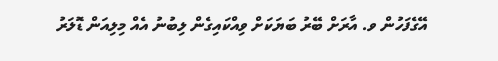އޭގެފަހުން ވ. އާރަށް ބޭރު ބަޔަކަށް ވިއްކައިގެން ލިބުނު އެއް މިލިއަން ޑޮލަރު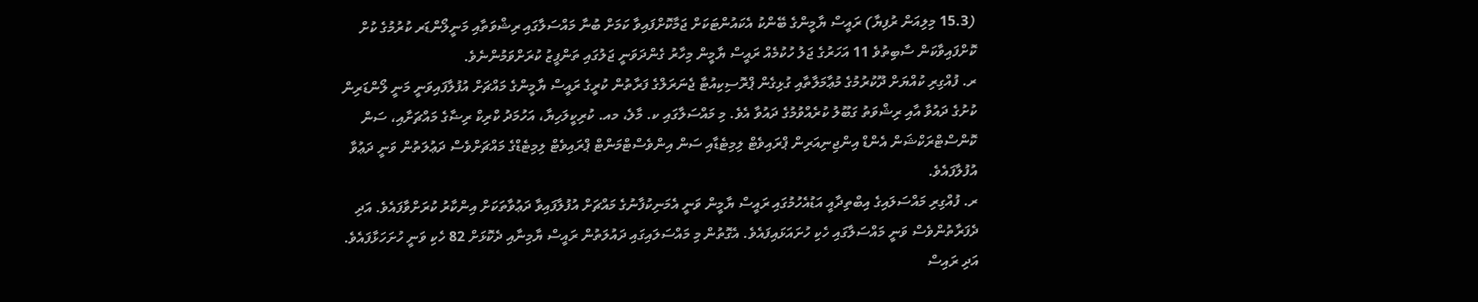(15.3 މިލިއަން ރުފިޔާ) ރައީސް ޔާމީންގެ ބޭންކު އެކައުންޓަކަށް ޖަމާކޮށްފައިވާ ކަމަށް ބުނާ މައްސަލާގައި ރިޝްވަތާއި މަނީލޯންޑަރ ކުރުމުގެ ކުށް ކޮށްފައިވާކަން ސާބިތުވެ 11 އަހަރުގެ ޖަލު ހުކުމެއް ރައީސް ޔާމީން މިހާރު ގެންދަވަނީ ޖަލުގައި ތަންފީޒު ކުރަށްވަމުންނެވެ.
ރ. ފުއްގިރި ކުއްޔަށް ދޫކުރުމުގެ މުޢާމަލާތާއި ގުޅިގެން ޕްރޮސިކިއުޓާ ޖެނަރަލްގެ ފަރާތުން ކުރީގެ ރައީސް ޔާމީންގެ މައްޗަށް އުފުލާފައިވަނީ މަނީ ލޯންޑަރިން ކުށުގެ ދައުވާ އާއި ރިޝްވަތު ގަބޫލު ކުރެއްވުމުގެ ދައުވާ އެވެ. މި މައްސަލާގައި ކ. މާލެ، މއ. ކުރިކީލަހިޔާ، އަހުމަދު ކްރިކް ރިޟާގެ މައްޗަށާއި، ސަން ކޮންސްޓްރަކްޝަން އެންޑް އިންޖިނިއަރިން ޕްރައިވެޓް ލިމިޓެޑާއި ސަން އިންވެސްޓްމަންޓް ޕްރައިވެޓް ލިމިޓެޑްގެ މައްޗަށްވެސް ދަޢުލަތުން ވަނީ ދަޢުވާ އުފުލާފައެވެ.
ރ. ފުއްގިރި މައްސަލައިގެ އިބްތިދާއީ އަޑުއެހުމުގައި ރައީސް ޔާމީން ވަނީ އެމަނިކުފާނުގެ މައްޗަށް އުފުލާފައިވާ ދަޢުވާތަކަށް އިންކާރު ކުރަށްވާފައެވެ. އަދި ދެފަރާތުންވެސް ވަނީ މައްސަލާގައި ހެކި ހުށައަޅައިފައެވެ. އެގޮތުން މި މައްސަލައިގައި ދައުލަތުން ރައީސް ޔާމިނާއި ދެކޮޅަށް 82 ހެކި ވަނީ ހުށަހަޅާފައެވެ. އަދި ރައިސް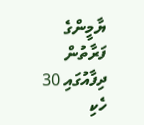ޔާމީންގެ ފަރާތުން ދިފާއުގައި 30 ހެކި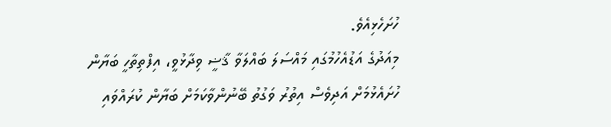ހުށަހެޅިއެވެ.
މިއަދުގެ އަޑުއެހުމުގައި މައްސަލަ ބައްލަވާ ޤާޟީ ވިދާޅުވީ، އިފްތިތާހީ ބަޔާން ހުށައެޅުމަށް އަދިވެސް އިތުރު ވަގުތު ބޭނުންވާކަމަށް ބަޔާން ކުރައްވައި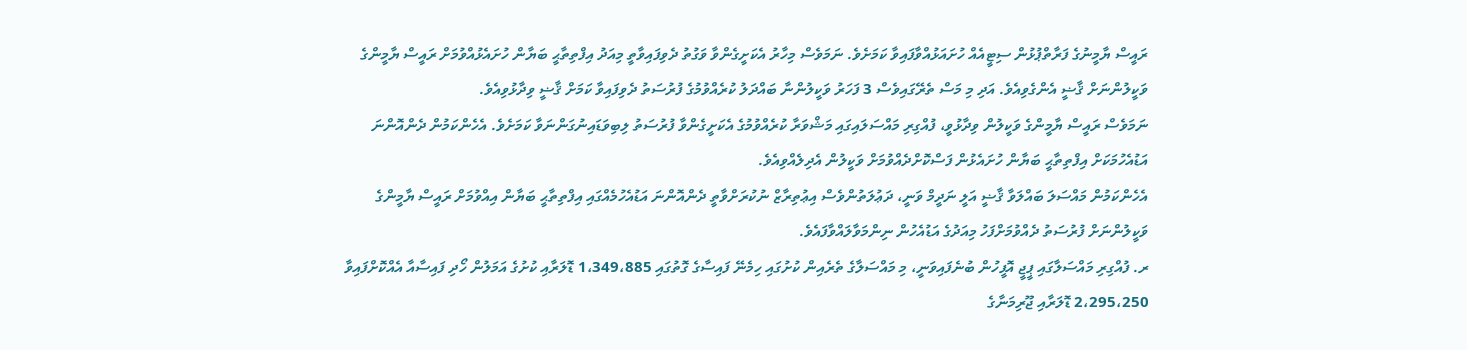ރައީސް ޔާމީނުގެ ފަރާތްޕުޅުން ސިޓީއެއް ހުށައަޅުއްވާފައިވާ ކަމަށެވެ. ނަމަވެސް މިހާރު އެކަށީގެންވާ ވަގުތު ދެވިފައިވާތީ މިއަދު އިފްތިތާޙީ ބަޔާން ހުށައެޅުއްވުމަށް ރައީސް ޔާމީންގެ ވަކީލުންނަށް ޤާޟީ އެންގެވިއެވެ. އަދި މި މަސް ތެރޭގައިވެސް 3 ފަހަރު ވަކީލުންނާ ބައްދަލު ކުރެއްވުމުގެ ފުރުސަތު ދެވިފައިވާ ކަމަށް ޤާޟީ ވިދާޅުވިއެވެ.
ނަމަވެސް ރައީސް ޔާމީންގެ ވަކީލުން ވިދާޅުވީ، ފުއްގިރި މައްސަލައިގައި މަޝްވަރާ ކުރެއްވުމުގެ އެކަށީގެންވާ ފުރުސަތު ލިބިވަޑައިނުގަންނަވާ ކަމަށެވެ. އެހެންކަމުން ދެންއޮންނަ އަޑުއެހުމަކަށް އިފްތިތާޙީ ބަޔާން ހުށައެޅުން ފަސްކޮށްދެއްވުމަށް ވަކީލުން އެދިލެއްވިއެވެ.
އެހެންކަމުން މައްސަލަ ބައްލަވާ ޤާޟީ އަލީ ނަދީމް ވަނީ، ދަޢުލަތުންވެސް އިޢުތިރާޒް ނުކުރަށްވާތީ ދެންއޮންނަ އަޑުއެހުމެއްގައި އިފްތިތާޙީ ބަޔާން އިއްވުމަށް ރައީސް ޔާމީންގެ ވަކީލުންނަށް ފުރުސަތު ދެއްވުމަށްފަހު މިއަދުގެ އަޑުއެހުން ނިންމަވާލައްވާފައެވެ.
ރ. ފުއްގިރި މައްސަލާގައި ޕީޖީ އޮފީހުން ބުނެފައިވަނީ، މި މައްސަލާގެ ތެރެއިން ކުށުގައި ހިމެނޭ ފައިސާގެ ގޮތުގައި 1،349،885 ޑޮލަރާއި ކުށުގެ އަމަލުން ހޯދި ފައިސާއާ އެއްކޮށްފައިވާ 2،295،250 ޑޮލަރާއި ޖޫރިމަނާގެ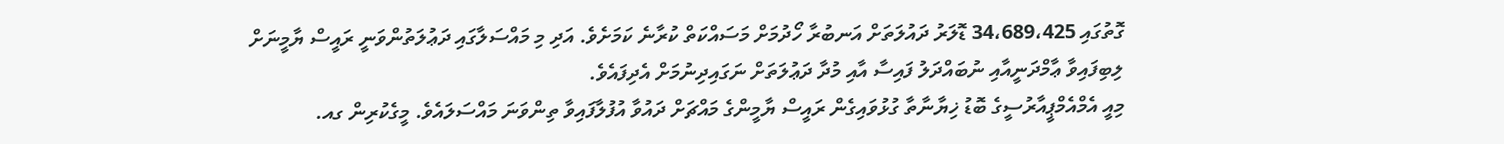ގޮތުގައި 34،689،425 ޑޮލަރު ދައުލަތަށް އަނބުރާ ހޯދުމަށް މަސައްކަތް ކުރާނެ ކަމަށެވެ. އަދި މި މައްސަލާގައި ދަޢުލަތުންވަނީ ރައީސް ޔާމީނަށް ލިބިފައިވާ ޢާމްދަނީއާއި ނުބައްދަލު ފައިސާ އާއި މުދާ ދަޢުލަތަށް ނަގައިދިނުމަށް އެދިފައެވެ.
މިއީ އެމްއެމްޕީއާރުސީގެ ބޮޑު ޚިޔާނާތާ ގުޅުވައިގެން ރައީސް ޔާމީންގެ މައްޗަށް ދައުވާ އުފުލާފައިވާ ތިންވަނަ މައްސަލައެވެ. މީގެކުރިން ގއ.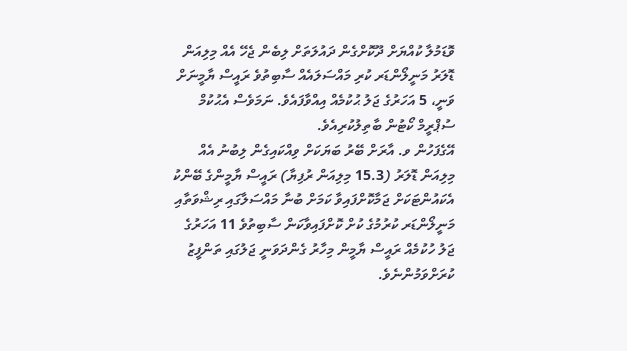ވޮޑަމުލާ ކުއްޔަށް ދޫކޮށްގެން ދައުލަތަށް ލިބެން ޖެހޭ އެއް މިލިއަން ޑޮލަރު މަނީލޯންޑަރ ކުރި މައްސަލައެއް ސާބިތުވެ ރައީސް ޔާމީނަށް ވަނީ، 5 އަހަރުގެ ޖަލު ޙުކުމެއް އިއްވާފައެވެ. ނަމަވެސް އެޙުކުމް ސުޕްރީމް ކޯޓުން ބާތިލުކުރިއެވެ.
އޭގެފަހުން ވ. އާރަށް ބޭރު ބަޔަކަށް ވިއްކައިގެން ލިބުނު އެއް މިލިއަން ޑޮލަރު (15.3 މިލިއަން ރުފިޔާ) ރައީސް ޔާމީންގެ ބޭންކު އެކައުންޓަކަށް ޖަމާކޮށްފައިވާ ކަމަށް ބުނާ މައްސަލާގައި ރިޝްވަތާއި މަނީލޯންޑަރ ކުރުމުގެ ކުށް ކޮށްފައިވާކަން ސާބިތުވެ 11 އަހަރުގެ ޖަލު ހުކުމެއް ރައީސް ޔާމީން މިހާރު ގެންދަވަނީ ޖަލުގައި ތަންފީޒު ކުރަށްވަމުންނެވެ.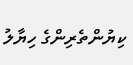ކިޔުންތެރިންގެ ހިޔާލު